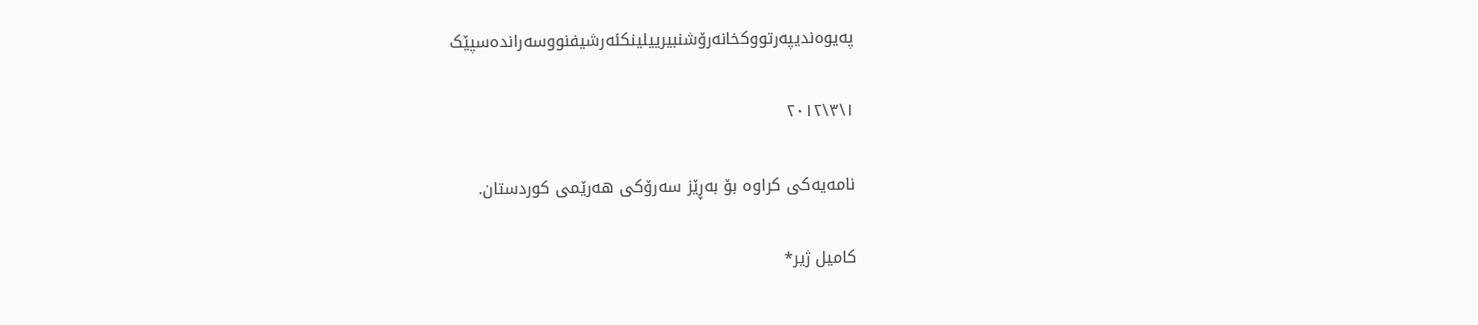په‌یوه‌ندیپه‌رتووکخانه‌رۆشنبیرییلینکئه‌رشیفنووسه‌رانده‌سپێک

١\٣\٢٠١٢

نامەیەکی کراوە بۆ بەڕێز سەرۆکی ھەرێمی کوردستان.

کامیل ژیر*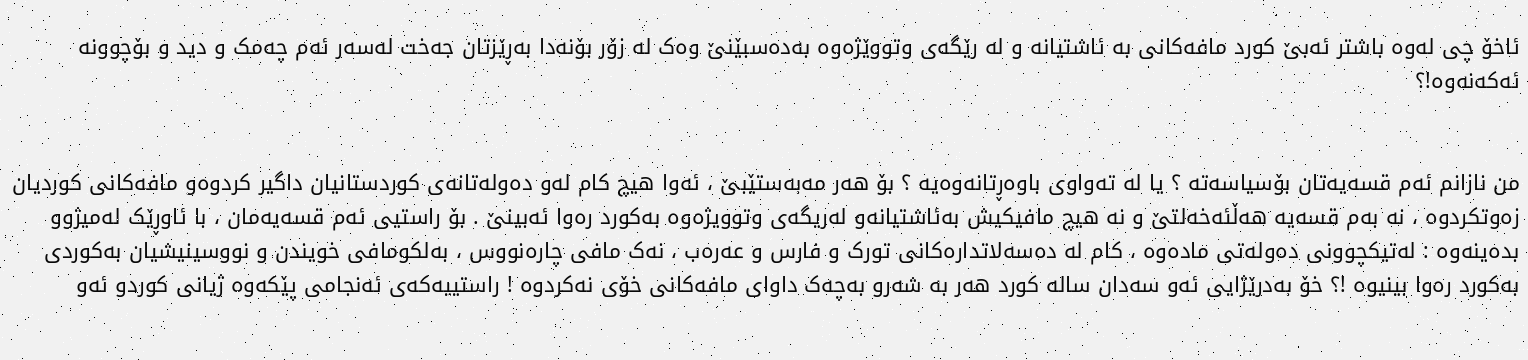ئاخۆ چی لەوە باشتر ئەبێ کورد مافەکانی بە ئاشتیانە و لە رێگه‌ی وتووێژەوە بەدەسبێنێ وەک لە زۆر بۆنەدا بەڕێزتان جەخت لەسەر ئەم چەمک و دید و بۆچوونە ئەکەنەوە!؟


من نازانم ئەم قسەیەتان بۆسیاسەتە ؟ یا لە تەواوی باوەڕتانەوەیە ؟ بۆ ھەر مەبەستێبێ ، ئەوا ھیچ کام لەو دەولەتانەی کوردستانیان داگیر کردوەو مافەکانی کوردیان زەوتکردوە ، نە بەم قسەیە ھەڵئەخەلتێ و نە ھیچ مافیکیش بەئاشتیانەو لەریگەی وتوویژەوە بەکورد رەوا ئەبینێ . بۆ راستیی ئەم قسەیەمان ، با ئاوڕێک لەمیژوو بدەینەوە : لەتیکچوونی دەولەتی مادەوە ، کام لە دەسەلاتدارەکانی تورک و فارس و عەرەب ، نەک مافی چارەنووس ، بەلکومافی خویندن و نووسینیشیان بەکوردی بەکورد رەوا بینیوە !؟ خۆ بەدرێژایی ئەو سەدان سالە کورد ھەر بە شەرو بەچەک داوای مافەکانی خۆی نەکردوە ! راستییەکەی ئەنجامی پێکەوە ژیانی کوردو ئەو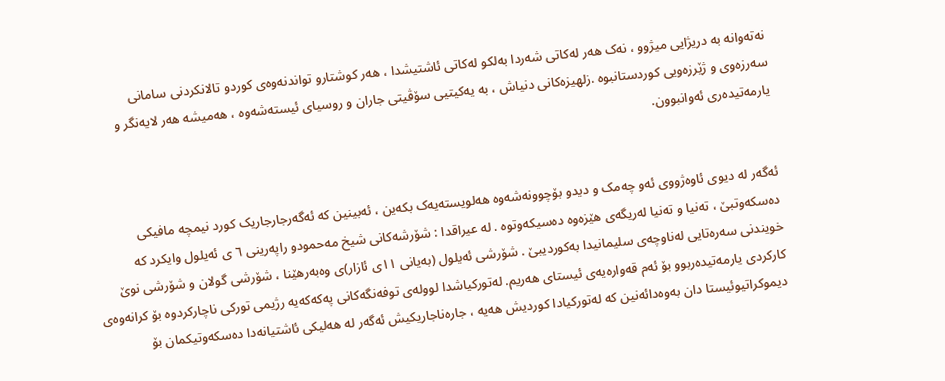نەتەوانە بە دریژایی میژوو ، نەک ھەر لەکاتی شەردا بەلکو لەکاتی ئاشتیشدا ، ھەر کوشتارو تواندنەوەی کوردو تالانکردنی سامانی سەرزەوی و ژێرزەویی کوردستانبوە .زلھیزەکانی دنیاش ، بە یەکیتیی سۆڤیتی جاران و روسیای ئیستەشەوە ، ھەمیشە ھەر لایەنگر و یارمەتیدەری ئەوانبوون.


ئەگەر لە دیوی ئاوەژووی ئەو چەمک و دیدو بۆچوونەشەوە ھەلویستەیەک بکەین ، ئەبینین کە ئەگەرجارجاریک کورد نیمچە مافیکی دەسکەوتبێ ، تەنیا و تەنیا لەریگەی ھێزەوە دەسیکەوتوە . لە عیراقدا : شۆرشەکانی شیخ مەحمودو راپەرینی ٦ ی ئەیلول وایکرد کە خویندنی سەرەتایی لەناوچەی سلیمانیدا بەکوردیبێ . شۆرشی ئەیلول (بەیانی ١١ی ئازار)ی وەبەرھێنا ، شۆرشی گولان و شۆرشی نوێ کارکردی یارمەتیدەربوو بۆ ئەم قەوارەیەی ئیستای ھەریم. لەتورکیاشدا لوولەی توفەنگەکانی پەکەکەیە رژیمی تورکی ناچارکردوە بۆ کرانەوەی دیموکراتیوئیستا دان بەوەدائەنین کە لەتورکیادا کوردیش ھەیە ، جارەناجاریکیش ئەگەر لە ھەلیکی ئاشتیانەدا دەسکەوتیکمان بۆ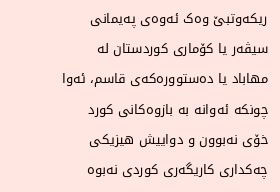ریکەوتبێ وەک ئەوەی پەیمانی سیڤەر یا کۆماری کوردستان لە مھاباد یا دەستوورەکەی قاسم، ئەوا چونکە ئەوانە بە بازوەکانی کورد خۆی نەبوون و دواییش ھیزیکی چەکداری کاریگەری کوردی نەبوە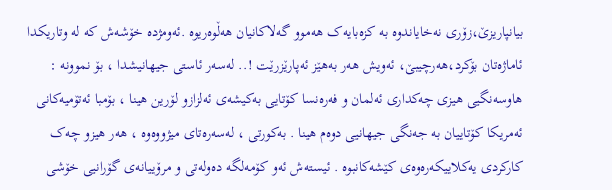بیانپاریزێ،زۆری نەخایاندوە بە کزەبایەک ھەموو گەلاکانیان ھەڵوەریوە .ئەومژدە خۆشەش کە لە وتاریکدا ئاماژەتان بۆکرد،ھەرچیبێ، ئەویش ھەر بەھێز ئەپارێزرێت !.. لەسەر ئاستی جیھانیشدا ، بۆ نموونە : ھاوسەنگیی ھیزی چەکداری ئەلمان و فەرەنسا کۆتایی بەکیشەی ئەلزازو لۆرین ھینا ، بۆمبا ئەتۆمیەکانی ئەمریکا کۆتاییان بە جەنگی جیھانیی دوەم ھینا . بەکورتی ، لەسەرەتای میژووەوە ، ھەر ھیزو چەک کارکردی یەکلاییکەرەوەی کێشەکانبوە . ئیستەش ئەو کۆمەلگە دەولەتی و مرۆییانەی گۆرانیی خۆشی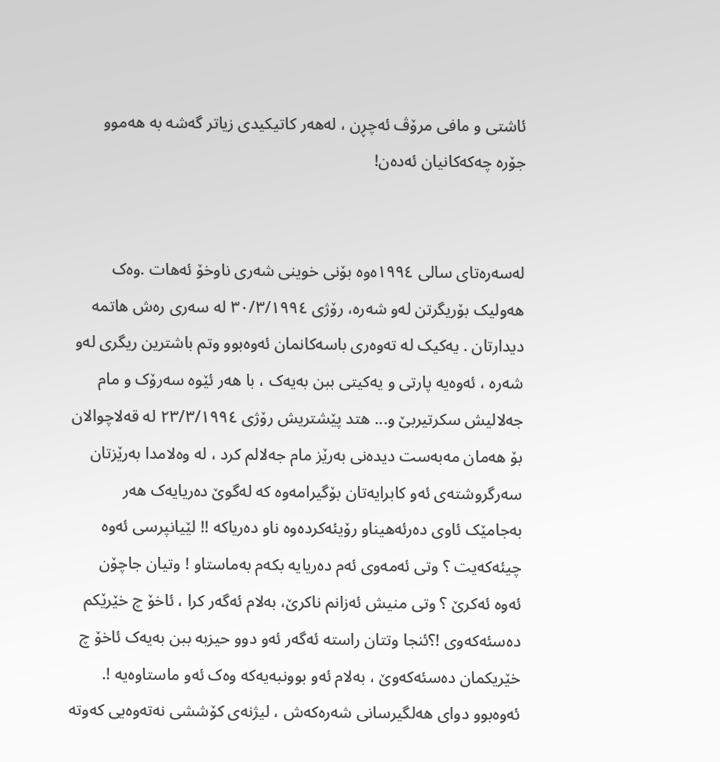ئاشتی و مافی مرۆڤ ئەچڕن ، لەھەر کاتیکیدی زیاتر گەشە بە ھەموو جۆرە چەکەکانیان ئەدەن!


لەسەرەتای سالی ١٩٩٤ەوە بۆنی خوینی شەری ناوخۆ ئەھات .وەک ھەولیک بۆریگرتن لەو شەرە، رۆژی ٣٠/٣/١٩٩٤ لە سەری رەش ھاتمە دیدارتان . یەکیک لە تەوەری باسەکانمان ئەوەبوو وتم باشترین ریگری لەو شەرە ، ئەوەیە پارتی و یەکیتی ببن بەیەک ، با ھەر ئێوە سەرۆک و مام جەلالیش سکرتیربێ و... ھتد پێشتریش رۆژی ٢٣/٣/١٩٩٤ لە قەلاچوالان بۆ ھەمان مەبەست دیدەنی بەرێز مام جەلالم کرد ، لە وەلامدا بەرێزتان سەرگروشتەی ئەو کابرایەتان بۆگیرامەوە کە لەگوێ دەریایەک ھەر بەجامێک ئاوی دەرئەھیناو رۆیئەکردەوە ناو دەریاکە !! لێیانپرسی ئەوە چیئەکەیت ؟ وتی ئەمەوی ئەم دەریایە بکەم بەماستاو ! وتیان جاچۆن ئەوە ئەکرێ ؟ وتی منیش ئەزانم ناکرێ، بەلام ئەگەر کرا ، ئاخۆ چ خێرێکم دەسئەکەوی !؟ئنجا وتتان راستە ئەگەر ئەو دوو حیزبە ببن بەیەک ئاخۆ چ خێریکمان دەسئەکەوێ ، بەلام ئەو بوونبەیەکە وەک ئەو ماستاوەیە !. ئەوەبوو دوای ھەلگیرسانی شەرەکەش ، لیژنەی کۆششی نەتەوەیی کەوتە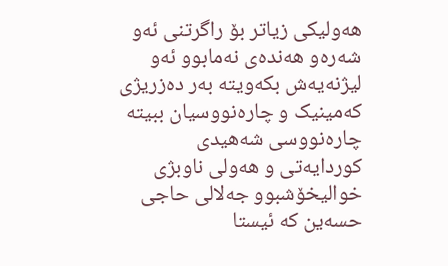ھەولیکی زیاتر بۆ راگرتنی ئەو شەرەو ھەندەی نەمابوو ئەو لیژنەیەش بکەویتە بەر دەزریژی کەمینیک و چارەنووسیان ببیتە چارەنووسی شەھیدی کوردایەتی و ھەولی ناوبژی خوالیخۆشبوو جەلالی حاجی حسەین کە ئیستا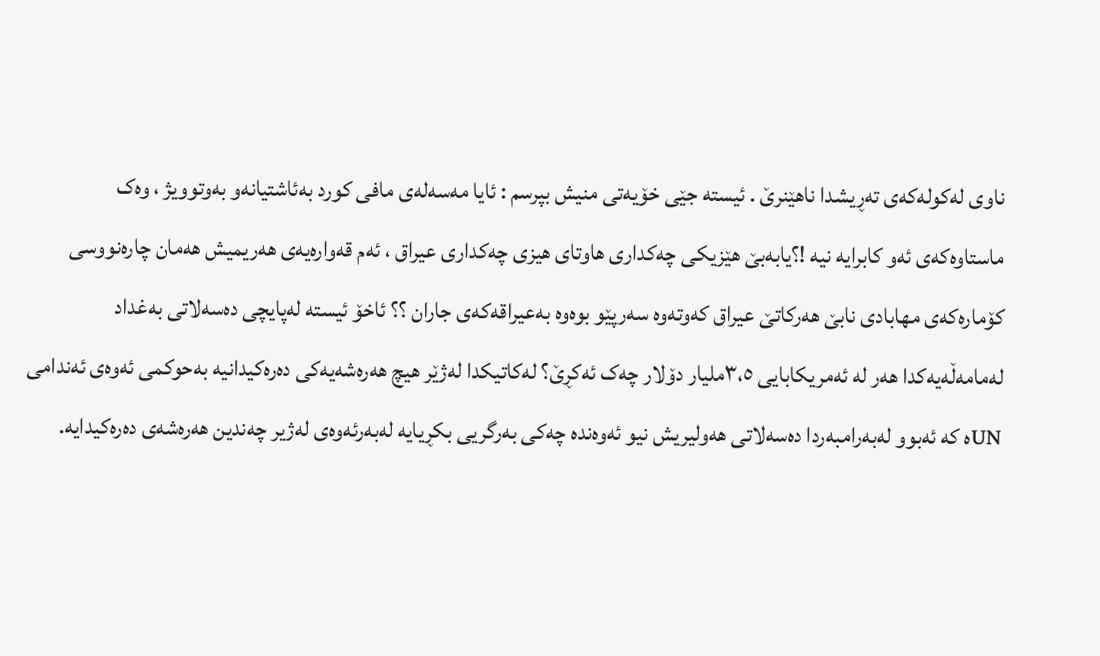ناوی لەکولەکەی تەڕیشدا ناھێنرێ . ئیستە جێی خۆیەتی منیش بپرسم : ئایا مەسەلەی مافی کورد بەئاشتیانەو بەوتوویژ ، وەک ماستاوەکەی ئەو کابرایە نیە !؟یابەبێ ھێزیکی چەکداری ھاوتای ھیزی چەکداری عیراق ، ئەم قەوارەیەی ھەریمیش ھەمان چارەنووسی کۆمارەکەی مھابادی نابێ ھەرکاتێ عیراق کەوتەوە سەرپێو بوەوە بەعیراقەکەی جاران ؟؟ ئاخۆ ئیستە لەپایچی دەسەلاتی بەغداد لەمامەڵەیەکدا ھەر لە ئەمریکابایی ٣،٥ملیار دۆلار چەک ئەکڕێ؟ لەکاتیکدا لەژێر ھیچ ھەرەشەیەکی دەرەکیدانیە بەحوکمی ئەوەی ئەندامی UNە کە ئەبوو لەبەرامبەردا دەسەلاتی ھەولیریش نیو ئەوەندە چەکی بەرگریی بکڕیایە لەبەرئەوەی لەژیر چەندین ھەرەشەی دەرەکیدایە.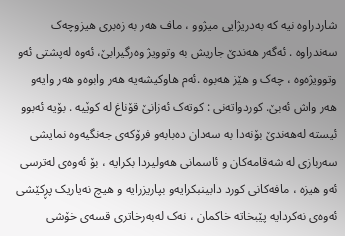شاردراوە نیە کە بەدریژایی میژوو ، ماف ھەر بە زەبری ھیزوچەک سەندراوە . ئەگەر ھەندێ جاریش بە وتوویژ وەرگیرابێ، ئەوە لەپشتی ئەو وتوویژەوە ، چەک و ھێز ھەبوە .ئەم ھاوکیشەیە ھەر وابوەو ھەر وایەو ھەر واش ئەبێ. کوردواتەنی : کوتەک ئەزانێ قۆناغ لە کوێیە . بۆیە ئەبوو ئیستە لەھەندێ بۆنەدا بە سەدان دەبابەو فرۆکەی جەنگیەوە نمایشی سەربازی لە شەقامەکان و ئاسمانی ھەولیردا بکرایە ، بۆ ئەوەی لەترسی ئەو ھیزە ، مافەکانی کورد دابینبکرایەو بپاریزرایە و ھیچ نەیاریک پڕکێشی ئەوەی نەکردایە پێبخاتە خاکمان ، نەک لەبەرخاتری قسەی خۆشی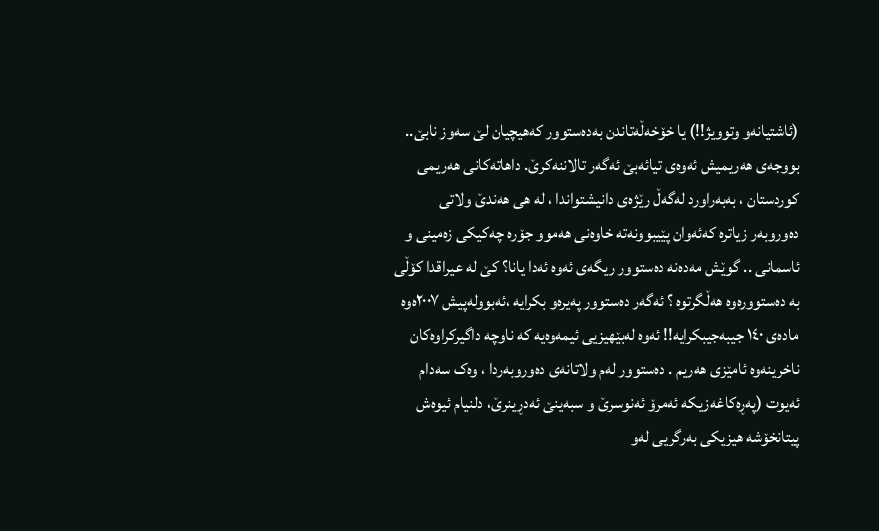(ئاشتیانەو وتوویژ!!) یا خۆخەڵەتاندن بەدەستوور کەھیچیان لێ سەوز نابێ.. بووجەی ھەریمیش ئەوەی تیائەبێ ئەگەر تالاننەکرێ. داھاتەکانی ھەریمی کوردستان ، بەبەراورد لەگەڵ رێژەی دانیشتواندا ، لە ھی ھەندێ ولاتی دەوروبەر زیاترە کەئەوان پێیبوونەتە خاوەنی ھەموو جۆرە چەکیکی زەمینی و ئاسمانی .. گوێش مەدەنە دەستوور ریگەی ئەوە ئەدا یانا؟ کێ لە عیراقدا کۆڵی بە دەستوورەوە ھەڵگرتوە ؟ ئەگەر دەستوور پەیرەو بکرایە ،ئەبوولەپیش ٢٠٠٧ەوە مادەی ١٤٠ جیبەجیبکرایە!! ئەوە لەبێھیزیی ئیمەوەیە کە ناوچە داگیرکراوەکان ناخرینەوە ئامێزی ھەریم . دەستوور لەم ولاتانەی دەوروبەردا ، وەک سەدام ئەیوت (پەڕەکاغەزیکە ئەمرۆ ئەنوسرێ و سبەینێ ئەدڕینرێ، دلنیام ئیوەش پیتانخۆشە ھیزیکی بەرگریی لەو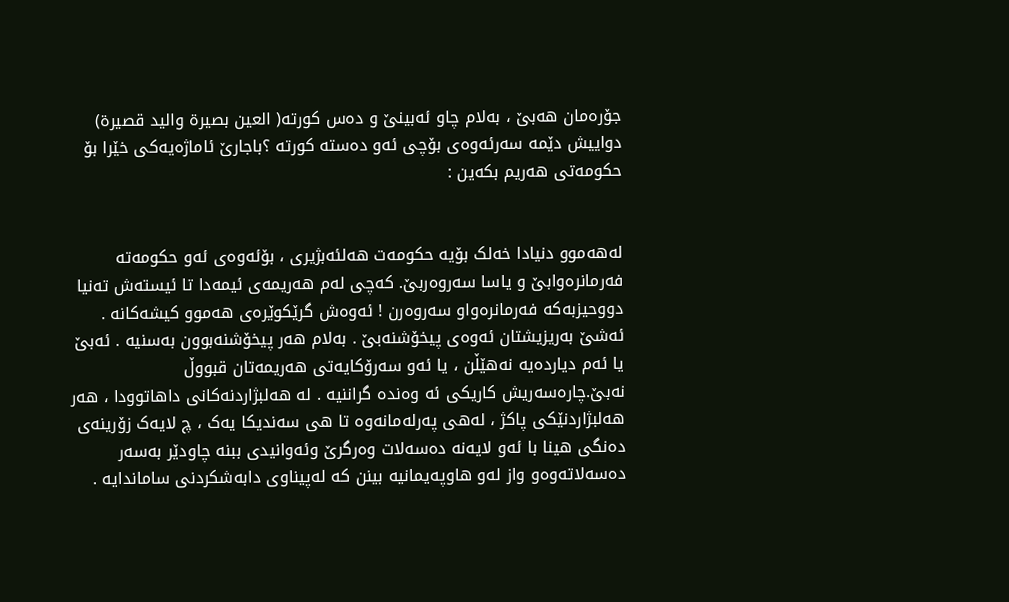جۆرەمان ھەبێ ، بەلام چاو ئەبینێ و دەس کورتە( العین بصیرة والید قصیرة) دواییش دێمە سەرئەوەی بۆچی ئەو دەستە کورتە ؟باجارێ ئاماژەیەکی خێرا بۆ حکومەتی ھەریم بکەین :


لەھەموو دنیادا خەلک بۆیە حکومەت ھەلئەبژیری ، بۆئەوەی ئەو حکومەتە فەرمانرەوابێ و یاسا سەروەربێ. کەچی لەم ھەریمەی ئیمەدا تا ئیستەش تەنیا دووحیزبەکە فەرمانرەواو سەروەرن ! ئەوەش گرێکوێرەی ھەموو کیشەکانە . ئەشێ بەریزیشتان ئەوەی پیخۆشنەبێ . بەلام ھەر پیخۆشنەبوون بەسنیە . ئەبێ یا ئەم دیاردەیە نەھێڵن ، یا ئەو سەرۆکایەتی ھەریمەتان قبووڵ نەبێ.چارەسەریش کاریکی ئە وەندە گراننیە . لە ھەلبژاردنەکانی داھاتوودا ، ھەر ھەلبژاردنێکی پاکژ ، لەھی پەرلەمانەوە تا ھی سەندیکا یەک ، چ لایەک زۆرینەی دەنگی ھینا با ئەو لایەنە دەسەلات وەرگرێ وئەوانیدی ببنە چاودێر بەسەر دەسەلاتەوەو واز لەو ھاوپەیمانیە بینن کە لەپیناوی دابەشکردنی ساماندایە .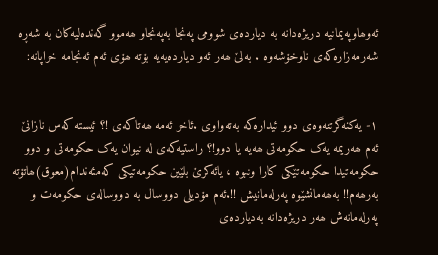ئەوھاوپەیمانیە دریژەدانە بە دیاردەی شوومی پەنجا بەپەنجاو ھەموو گەندەلیەکان بە شەڕە شەرمەزارەکەی ناوخۆشەوە . بەلێ ھەر ئەو دیاردەیەیە بۆتە ھۆی ئەم ئەنجامە خراپانە:


١- یەکنەگرتنەوەی دوو ئیدارەکە بەتەواوی .ئاخر ئەمە ھەتاکەی !؟ ئیستە کەس نازانێ ئەم ھەریمە یەک حکومەتی ھەیە یا دوو!؟ راستیەکەی لە نیوان یەک حکومەتی و دوو حکومەتیدا حکومەتێکی کارا ونبوە ، یائەکرێ بلێین حکومەتیکی کەمئەندام(معوق)ھاتۆتە بەرھەم!! بەھەمانشێوە پەرلەمانیش !!.ئەم مۆدیلی دووسال بە دووسالەی حکومەت و پەرلەمانەش ھەر دریژەدانە بەدیاردەی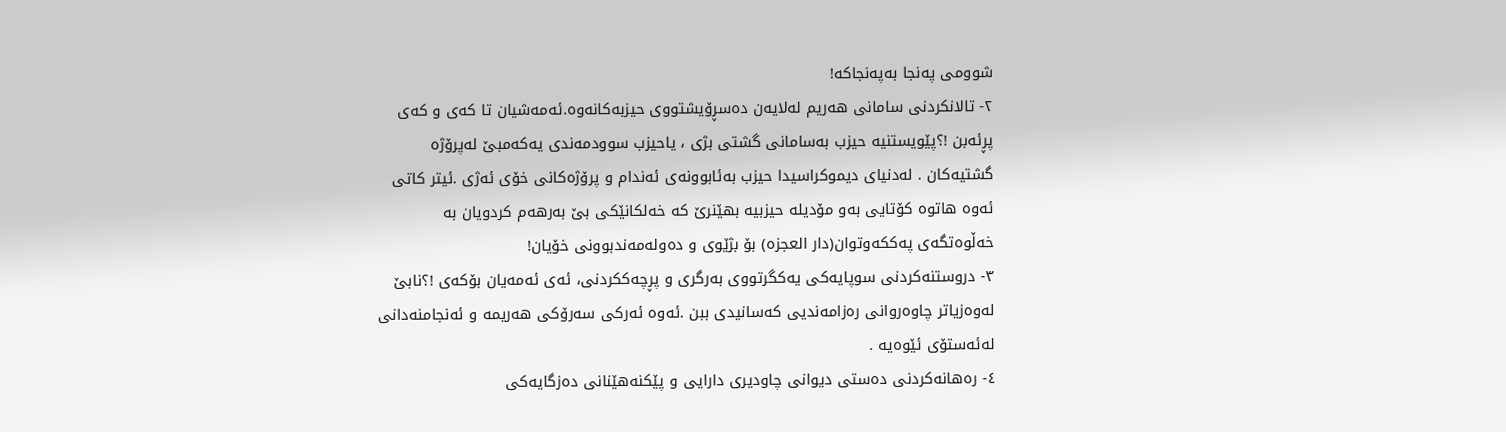شوومی پەنجا بەپەنجاکە!
٢- تالانکردنی سامانی ھەریم لەلایەن دەسڕۆیشتووی حیزبەکانەوە.ئەمەشیان تا کەی و کەی پڕئەبن !؟پێویستنیە حیزب بەسامانی گشتی بژی ، یاحیزب سوودمەندی یەکەمبێ لەپرۆژە گشتیەکان . لەدنیای دیموکراسیدا حیزب بەئابوونەی ئەندام و پرۆژەکانی خۆی ئەژی .ئیتر کاتی ئەوە ھاتوە کۆتایی بەو مۆدیلە حیزبیە بھێنرێ کە خەلکانێکی بێ بەرھەم کردویان بە خەڵوەتگەی پەککەوتوان(دار العجزە) بۆ بژێوی و دەولەمەندبوونی خۆیان!
٣- دروستنەکردنی سوپایەکی یەکگرتووی بەرگری و پڕچەککردنی، ئەی ئەمەیان بۆکەی !؟نابێ لەوەزیاتر چاوەروانی رەزامەندیی کەسانیدی ببن .ئەوە ئەرکی سەرۆکی ھەریمە و ئەنجامنەدانی لەئەستۆی ئێوەیە .
٤- رەھانەکردنی دەستی دیوانی چاودیری دارایی و پێکنەھێنانی دەزگایەکی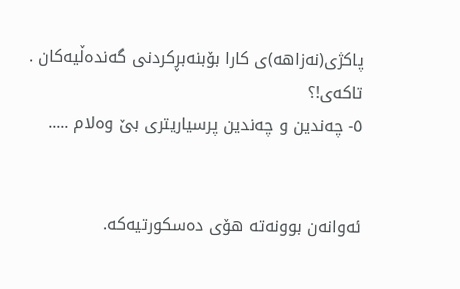پاکژی(نەزاھە)ی کارا بۆبنەبڕکردنی گەندەڵیەکان . تاکەی!؟
٥- چەندین و چەندین پرسیاریتری بێ وەلام .....


ئەوانەن بوونەتە ھۆی دەسکورتیەکە.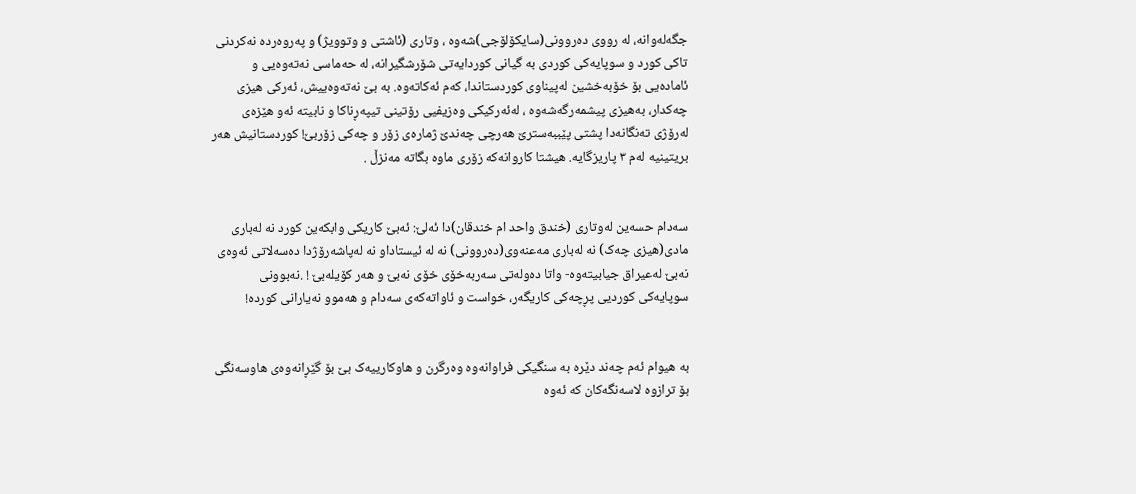جگەلەوانە، لە رووی دەروونی(سایکۆلۆجی)شەوە ، وتاری (ئاشتی و وتوویژ) و پەروەردە نەکردنی تاکی کورد و سوپایەکی کوردی بە گیانی کوردایەتی شۆرشگیرانە، لە حەماسی نەتەوەیی و ئامادەیی بۆ خۆبەخشین لەپیناوی کوردستاندا، کەم ئەکاتەوە. بە بێ نەتەوەییش، ئەرکی ھیزی چەکدار، بەھیزی پیشمەرگەشەوە ، لەئەرکیکی وەزیفیی رۆتینی تیپەڕناکا و نابیتە ئەو ھێزەی لەرۆژی تەنگانەدا پشتی پێببەسترێ ھەرچی چەندێ ژمارەی زۆر و چەکی زۆربێ! کوردستانیش ھەر بریتینیە لەم ٣ پاریزگایە. ھیشتا کاروانەکە زۆری ماوە بگاتە مەنزڵ .


سەدام حسەین لەوتاری (خندق واحد ام خندقان)دا ئەلێ: ئەبێ کاریکی وابکەین کورد نە لەباری مادی(ھیزی چەک) نە لەباری مەعنەوی(دەروونی) نە لە ئیستاداو نە لەپاشەرۆژدا دەسەلاتی ئەوەی نەبێ لەعیراق جیابیتەوە- واتا دەولەتی سەربەخۆی خۆی نەبێ و ھەر کۆیلەبێ ! .نەبوونی سوپایەکی کوردیی پڕچەکی کاریگەر، خواست و ئاواتەکەی سەدام و ھەموو نەیارانی کوردە!


بە ھیوام ئەم چەند دێرە بە سنگیکی فراوانەوە وەرگرن و ھاوکارییەک بێ بۆ گێڕانەوەی ھاوسەنگی بۆ ترازوە لاسەنگەکان کە ئەوە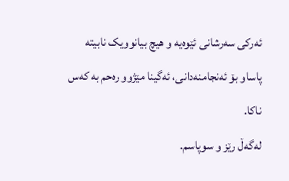ئەرکی سەرشانی ئێوەیە و ھیچ بیانوویک نابیتە پاساو بۆ ئەنجامنەدانی، ئەگینا مێژوو رەحم بە کەس ناکا.
لەگەڵ رێز و سوپاسم.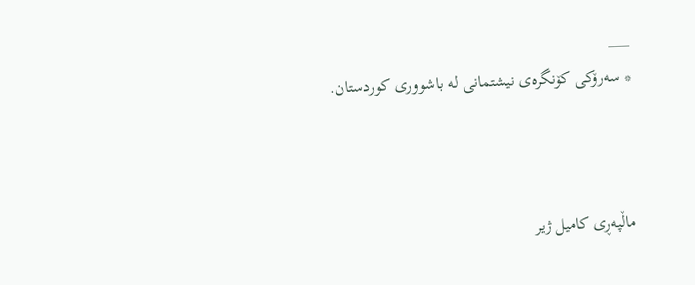___
* سەرۆکی کۆنگرەی نیشتمانی لە باشووری کوردستان.



ماڵپه‌ڕی کامیل ژیر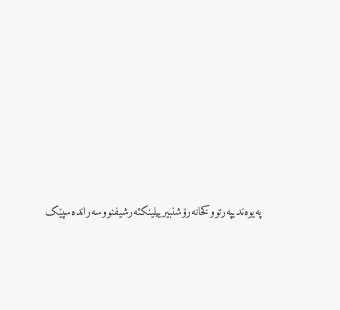په‌یوه‌ندیپه‌رتووکخانه‌رۆشنبیرییلینکئه‌رشیفنووسه‌رانده‌سپێک